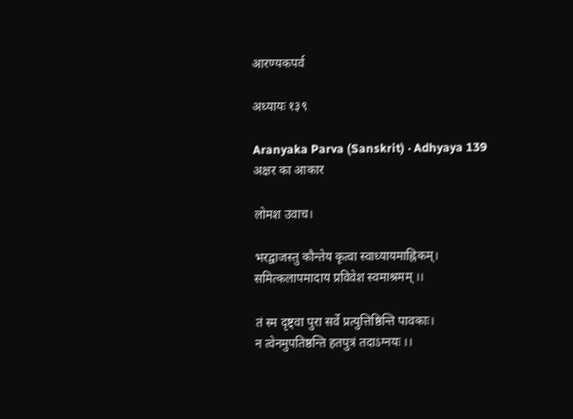आरण्यकपर्व

अध्यायः १३९

Aranyaka Parva (Sanskrit) · Adhyaya 139
अक्षर का आकार

लोमश उवाच।

भरद्वाजस्तु कौन्तेय कृत्वा स्वाध्यायमाह्निकम्।
समित्कलापमादाय प्रविवेश स्वमाश्रमम् ।।

तं स्म दृष्ट्वा पुरा सर्वे प्रत्युत्तिष्ठिन्ति पावकाः।
न त्वेनमुपतिष्ठन्ति हतपुत्रं तदाऽग्नयः ।।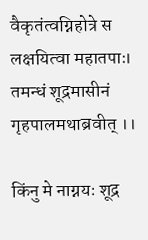वैकृतंत्वग्निहोत्रे स लक्षयित्वा महातपाः।
तमन्धं शूद्रमासीनं गृहपालमथाब्रवीत् ।।

किंनु मे नाग्नयः शूद्र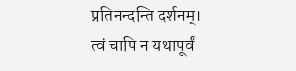प्रतिनन्दन्ति दर्शनम्।
त्वं चापि न यथापूर्वं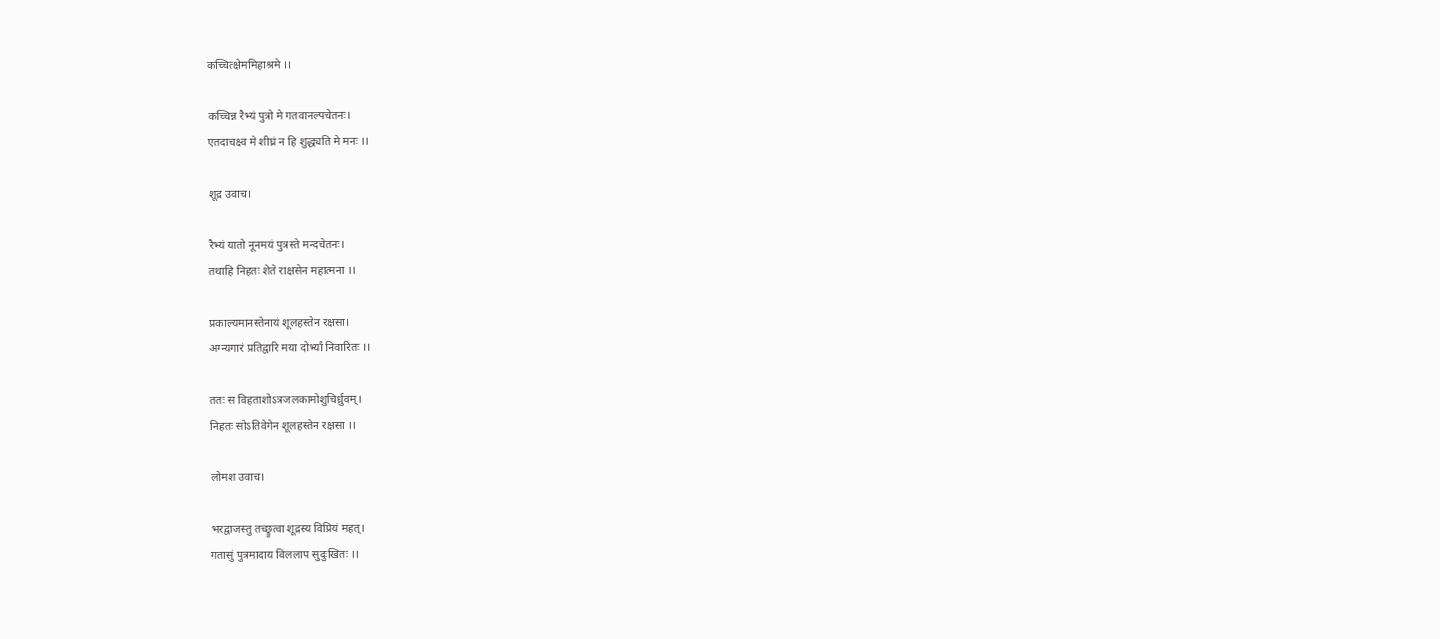कच्चित्क्षेममिहाश्रमे ।।

कच्चिन्न रैभ्यं पुत्रो मे गतवानल्पचेतनः।
एतदाचक्ष्व मे शीघ्रं न हि शुद्ध्यति मे मनः ।।

शूद्र उवाच।

रैभ्यं यातो नूनमयं पुत्रस्ते मन्दचेतनः।
तथाहि निहतः शेते राक्षसेन महात्मना ।।

प्रकाल्यमानस्तेनायं शूलहस्तेन रक्षसा।
अग्न्यगारं प्रतिद्वारि मया दोर्भ्यां निवारितः ।।

ततः स विहताशोऽत्रजलकामोशुचिर्ध्रुवम्।
निहतः सोऽतिवेगेन शूलहस्तेन रक्षसा ।।

लोमश उवाच।

भरद्वाजस्तु तच्छ्रुत्वा शूद्रस्य विप्रियं महत्।
गतासुं पुत्रमादाय विललाप सुदुःखितः ।।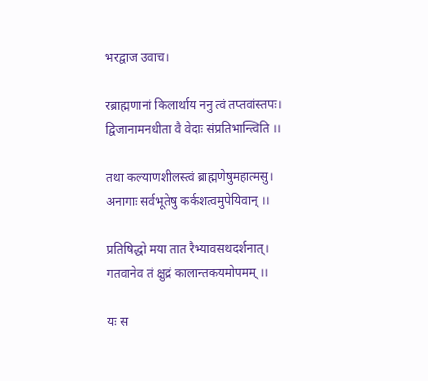भरद्वाज उवाच।

रब्राह्मणानां किलार्थाय ननु त्वं तप्तवांस्तपः।
द्विजानामनधीता वै वेदाः संप्रतिभान्त्विति ।।

तथा कल्याणशीलस्त्वं ब्राह्मणेषुमहात्मसु।
अनागाः सर्वभूतेषु कर्कशत्वमुपेयिवान् ।।

प्रतिषिद्धो मया तात रैभ्यावसथदर्शनात्।
गतवानेव तं क्षुद्रं कालान्तकयमोपमम् ।।

यः स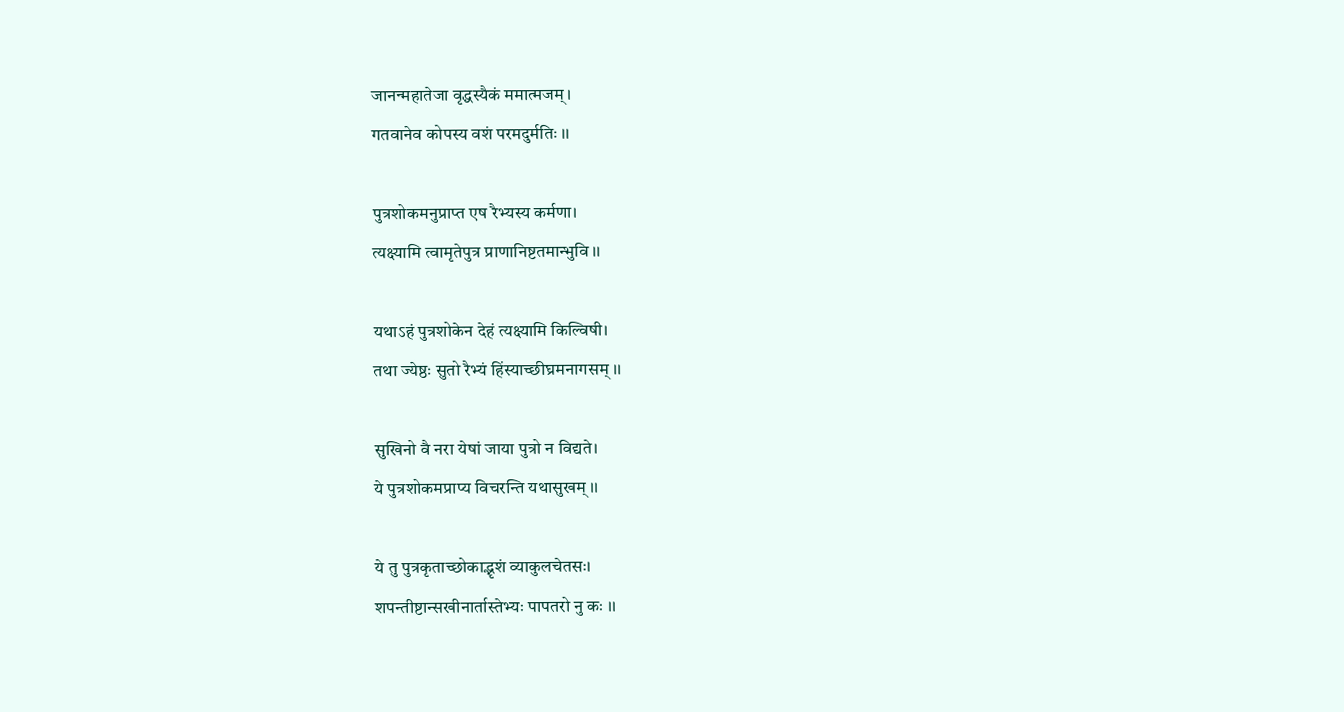जानन्महातेजा वृद्धस्यैकं ममात्मजम्।
गतवानेव कोपस्य वशं परमदुर्मतिः ।।

पुत्रशोकमनुप्राप्त एष रैभ्यस्य कर्मणा।
त्यक्ष्यामि त्वामृतेपुत्र प्राणानिष्टतमान्भुवि ।।

यथाऽहं पुत्रशोकेन देहं त्यक्ष्यामि किल्विषी।
तथा ज्येष्ठः सुतो रैभ्यं हिंस्याच्छीघ्रमनागसम् ।।

सुखिनो वै नरा येषां जाया पुत्रो न विद्यते।
ये पुत्रशोकमप्राप्य विचरन्ति यथासुखम् ।।

ये तु पुत्रकृताच्छोकाद्भृशं व्याकुलचेतसः।
शपन्तीष्टान्सखीनार्तास्तेभ्यः पापतरो नु कः ।।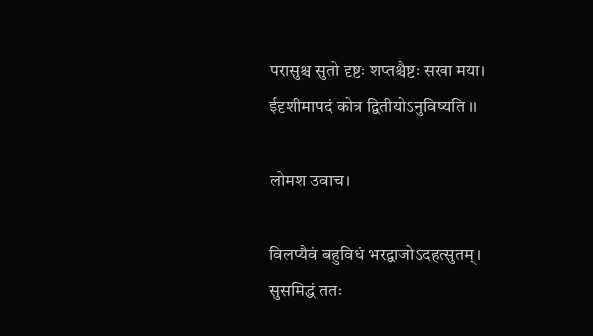परासुश्च सुतो दृष्टः शप्तश्चैष्टः सखा मया।
ईदृशीमापदं कोत्र द्वितीयोऽनुविष्यति ।।

लोमश उवाच।

विलप्यैवं बहुविधं भरद्वाजोऽदहत्सुतम्।
सुसमिद्धं ततः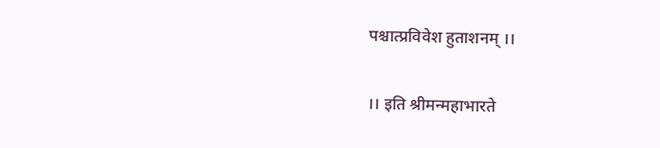पश्चात्प्रविवेश हुताशनम् ।।

।। इति श्रीमन्महाभारते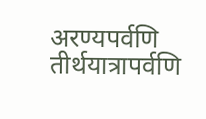अरण्यपर्वणि
तीर्थयात्रापर्वणि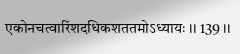एकोनचत्वारिंशदधिकशततमोऽध्यायः ।। 139 ।।